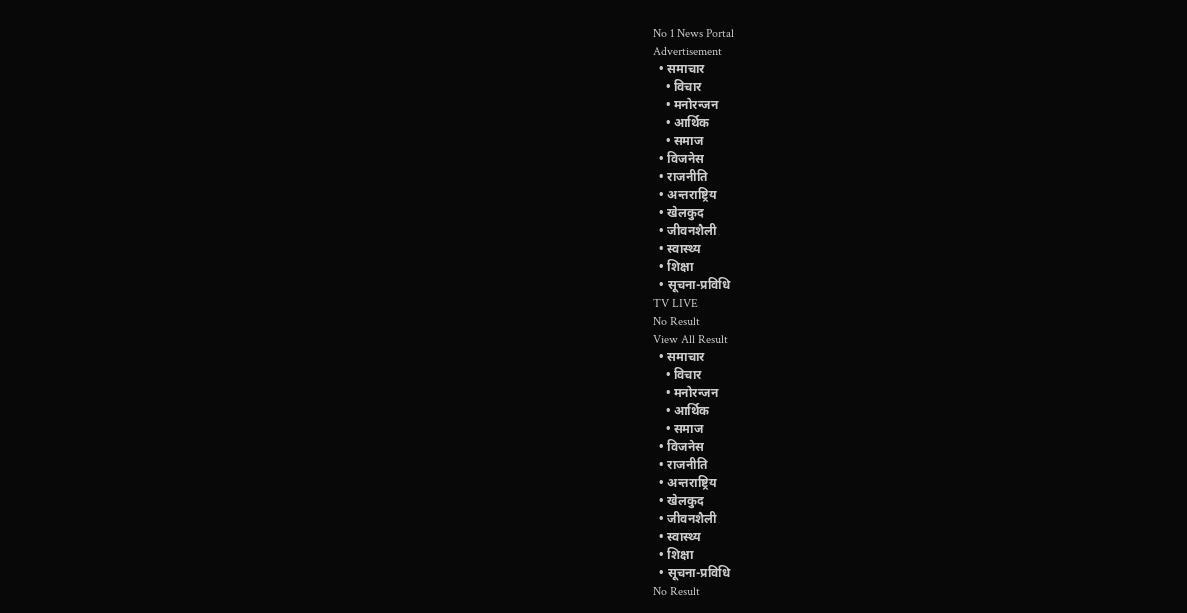No 1 News Portal
Advertisement
  • समाचार
    • विचार
    • मनोरन्जन
    • आर्थिक
    • समाज
  • विजनेस
  • राजनीति
  • अन्तराष्ट्रिय
  • खेलकुद
  • जीवनशैली
  • स्वास्थ्य
  • शिक्षा
  • सूचना-प्रविधि
TV LIVE
No Result
View All Result
  • समाचार
    • विचार
    • मनोरन्जन
    • आर्थिक
    • समाज
  • विजनेस
  • राजनीति
  • अन्तराष्ट्रिय
  • खेलकुद
  • जीवनशैली
  • स्वास्थ्य
  • शिक्षा
  • सूचना-प्रविधि
No Result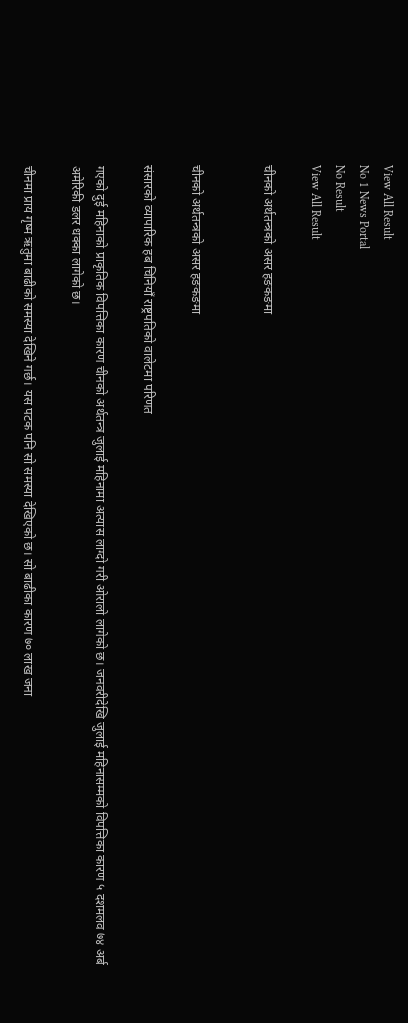View All Result
No 1 News Portal
No Result
View All Result

चीनको अर्थतन्त्रको असर हङकङमा


चीनको अर्थतन्त्रको असर हङकङमा

संसारको व्यापारिक हब चिनियाँ राष्ट्रपतिको वालेटमा परिणत

गएको दुई महिनाको प्राकृतिक विपत्तिका कारण चीनको अर्थतन्त्र जुलाई महिनामा अत्यास लाग्दो गरी ओरालो लागेको छ। जनवरीदेखि जुलाई महिनासम्मको विपत्तिका कारण ५ दशमलव ७४ अर्ब अमेरिकी डलर धक्का लागेको छ।

चीनमा प्राय गृष्म ऋतुमा बाढीको समस्या देखिने गर्छ। यस पटक पनि सो समस्या देखिएको छ। सो बाढीका कारण ७० लाख जना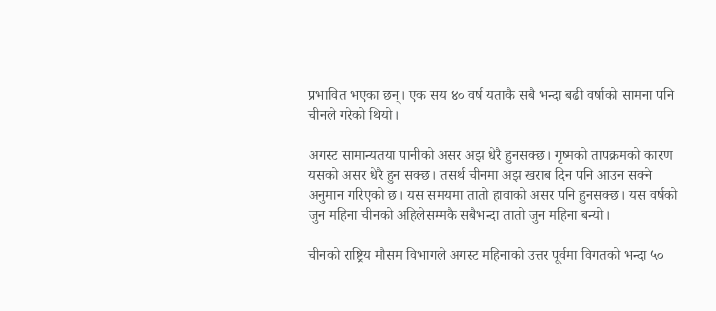प्रभावित भएका छन्। एक सय ४० वर्ष यताकै सबै भन्दा बढी वर्षाको सामना पनि चीनले गरेको थियो।

अगस्ट सामान्यतया पानीको असर अझ धेरै हुनसक्छ। गृष्मको तापक्रमको कारण यसको असर धेरै हुन सक्छ। तसर्थ चीनमा अझ खराब दिन पनि आउन सक्ने अनुमान गरिएको छ। यस समयमा तातो हावाको असर पनि हुनसक्छ। यस वर्षको जुन महिना चीनको अहिलेसम्मकै सबैभन्दा तातो जुन महिना बन्यो।

चीनको राष्ट्रिय मौसम विभागले अगस्ट महिनाको उत्तर पूर्वमा विगतको भन्दा ५०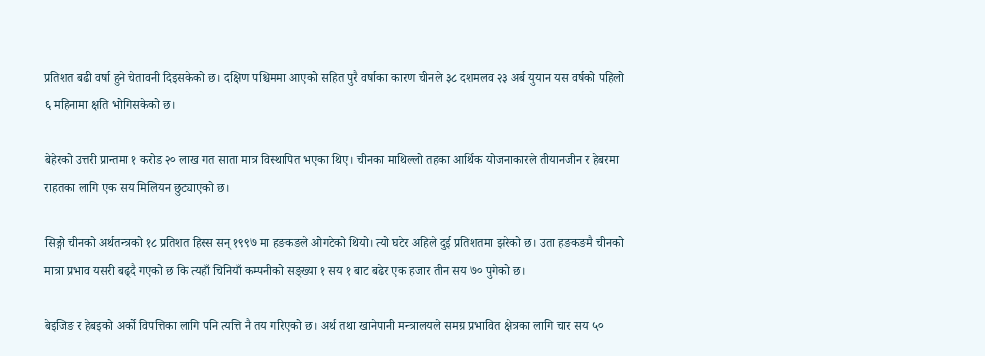प्रतिशत बढी वर्षा हुने चेतावनी दिइसकेको छ। दक्षिण पश्चिममा आएको सहित पुरै वर्षाका कारण चीनले ३८ दशमलव २३ अर्ब युयान यस वर्षको पहिलो ६ महिनामा क्षति भोगिसकेको छ।

बेहेरको उत्तरी प्रान्तमा १ करोड २० लाख गत साता मात्र विस्थापित भएका थिए। चीनका माथिल्लो तहका आर्थिक योजनाकारले तीयानजीन र हेबरमा राहतका लागि एक सय मिलियन छुट्याएको छ।

सिङ्गो चीनको अर्थतन्त्रको १८ प्रतिशत हिस्स सन् १९९७ मा हङकङले ओगटेको थियो। त्यो घटेर अहिले दुई प्रतिशतमा झरेको छ। उता हङकङमै चीनको मात्रा प्रभाव यसरी बढ्दै गएको छ कि त्यहाँ चिनियाँ कम्पनीको सङ्ख्या १ सय १ बाट बढेर एक हजार तीन सय ७० पुगेको छ।

बेइजिङ र हेबइको अर्को विपत्तिका लागि पनि त्यत्ति नै तय गरिएको छ। अर्थ तथा खानेपानी मन्त्रालयले समग्र प्रभावित क्षेत्रका लागि चार सय ५०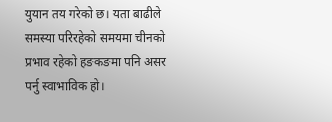युयान तय गरेको छ। यता बाढीले समस्या परिरहेको समयमा चीनको प्रभाव रहेको हङकङमा पनि असर पर्नु स्वाभाविक हो।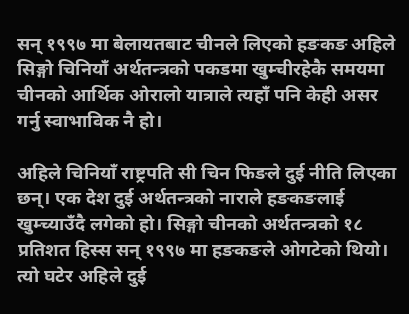सन् १९९७ मा बेलायतबाट चीनले लिएको हङकङ अहिले सिङ्गो चिनियाँ अर्थतन्त्रको पकडमा खुम्चीरहेकै समयमा चीनको आर्थिक ओरालो यात्राले त्यहाँ पनि केही असर गर्नु स्वाभाविक नै हो।

अहिले चिनियाँ राष्ट्रपति सी चिन फिङले दुई नीति लिएका छन्। एक देश दुई अर्थतन्त्रको नाराले हङकङलाई खुम्च्याउँदै लगेको हो। सिङ्गो चीनको अर्थतन्त्रको १८ प्रतिशत हिस्स सन् १९९७ मा हङकङले ओगटेको थियो। त्यो घटेर अहिले दुई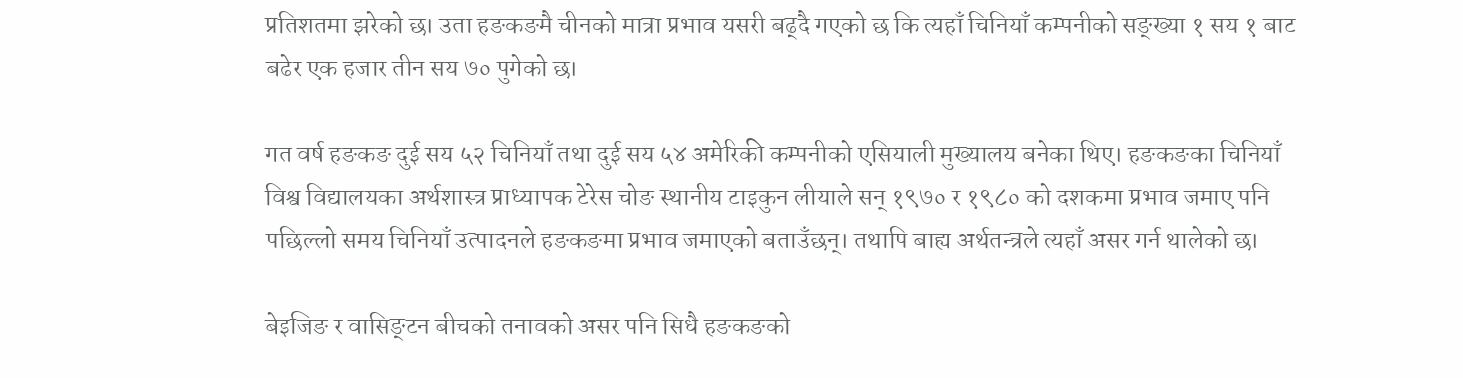प्रतिशतमा झरेको छ। उता हङकङमै चीनको मात्रा प्रभाव यसरी बढ्दै गएको छ कि त्यहाँ चिनियाँ कम्पनीको सङ्ख्या १ सय १ बाट बढेर एक हजार तीन सय ७० पुगेको छ।

गत वर्ष हङकङ दुई सय ५२ चिनियाँ तथा दुई सय ५४ अमेरिकी कम्पनीको एसियाली मुख्यालय बनेका थिए। हङकङका चिनियाँ विश्व विद्यालयका अर्थशास्त्र प्राध्यापक टेरेस चोङ स्थानीय टाइकुन लीयाले सन् १९७० र १९८० को दशकमा प्रभाव जमाए पनि पछिल्लो समय चिनियाँ उत्पादनले हङकङमा प्रभाव जमाएको बताउँछन्। तथापि बाह्य अर्थतन्त्रले त्यहाँ असर गर्न थालेको छ।

बेइजिङ र वासिङ्टन बीचको तनावको असर पनि सिधै हङकङको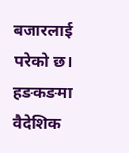बजारलाई परेको छ। हङकङमा वैदेशिक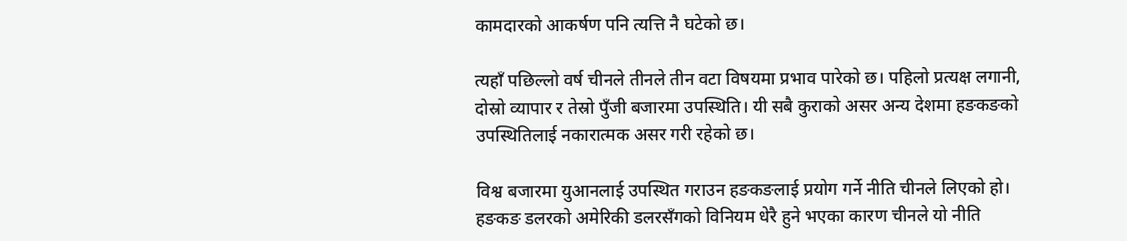कामदारको आकर्षण पनि त्यत्ति नै घटेको छ।

त्यहाँ पछिल्लो वर्ष चीनले तीनले तीन वटा विषयमा प्रभाव पारेको छ। पहिलो प्रत्यक्ष लगानी, दोस्रो व्यापार र तेस्रो पुँजी बजारमा उपस्थिति। यी सबै कुराको असर अन्य देशमा हङकङको उपस्थितिलाई नकारात्मक असर गरी रहेको छ।

विश्व बजारमा युआनलाई उपस्थित गराउन हङकङलाई प्रयोग गर्ने नीति चीनले लिएको हो। हङकङ डलरको अमेरिकी डलरसँगको विनियम धेरै हुने भएका कारण चीनले यो नीति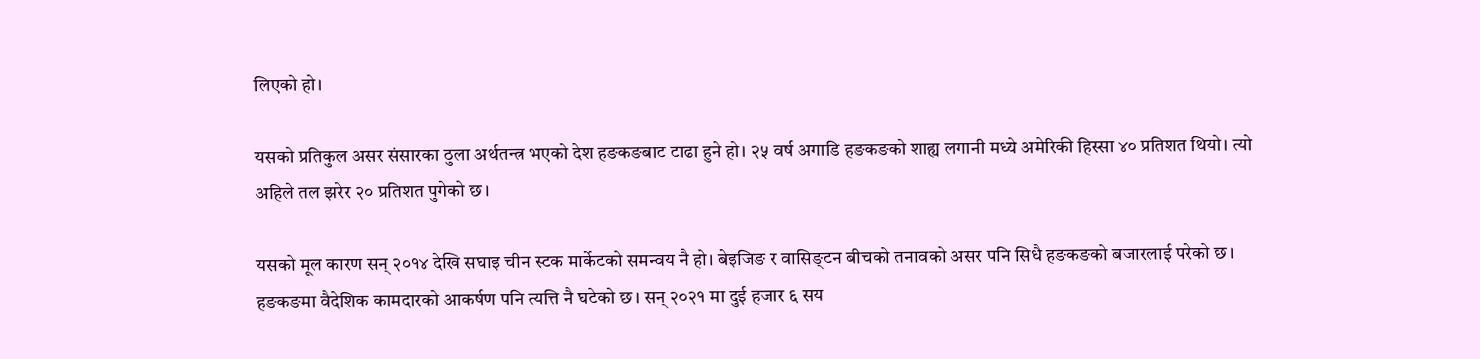लिएको हो।

यसको प्रतिकुल असर संसारका ठुला अर्थतन्त्र भएको देश हङकङबाट टाढा हुने हो। २५ वर्ष अगाडि हङकङको शाह्य लगानी मध्ये अमेरिकी हिस्सा ४० प्रतिशत थियो। त्यो अहिले तल झरेर २० प्रतिशत पुगेको छ।

यसको मूल कारण सन् २०१४ देखि सघाइ चीन स्टक मार्केटको समन्वय नै हो। बेइजिङ र वासिङ्टन बीचको तनावको असर पनि सिधै हङकङको बजारलाई परेको छ। हङकङमा वैदेशिक कामदारको आकर्षण पनि त्यत्ति नै घटेको छ। सन् २०२१ मा दुई हजार ६ सय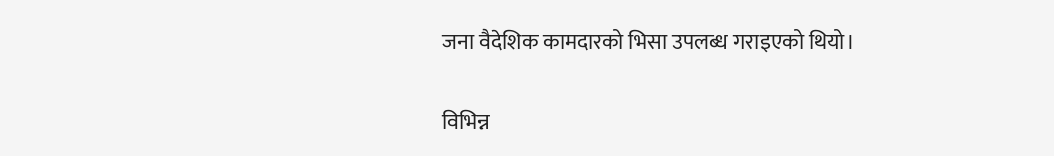जना वैदेशिक कामदारको भिसा उपलब्ध गराइएको थियो।

विभिन्न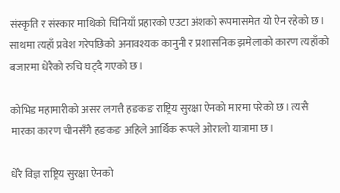संस्कृति र संस्कार माथिको चिनियाँ प्रहारको एउटा अंशको रूपमासमेत यो ऐन रहेको छ। साथमा त्यहाँ प्रवेश गरेपछिको अनावश्यक कानुनी र प्रशासनिक झमेलाको कारण त्यहाँको बजारमा धेरैको रुचि घट्दै गएको छ।

कोभिड महामारीको असर लगत्तै हङकङ राष्ट्रिय सुरक्षा ऐनको मारमा परेको छ। त्यसै मारका कारण चीनसँगै हङकङ अहिले आर्थिक रूपले ओरालो यात्रामा छ।

धेरै विज्ञ राष्ट्रिय सुरक्षा ऐनको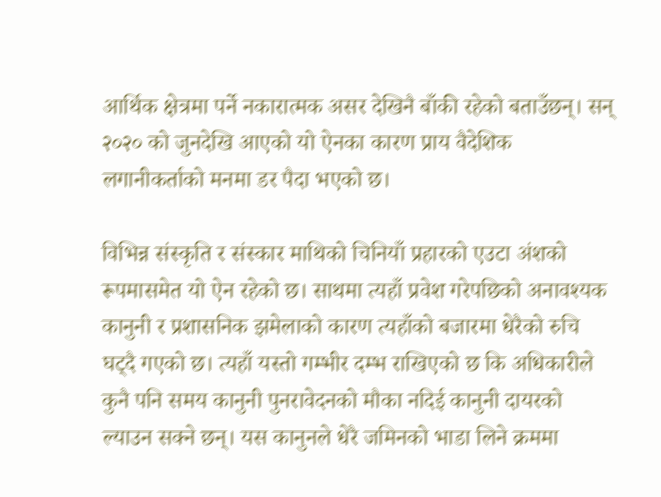आर्थिक क्षेत्रमा पर्ने नकारात्मक असर देखिनै बाँकी रहेको बताउँछन्। सन् २०२० को जुनदेखि आएको यो ऐनका कारण प्राय वैदेशिक लगानीकर्ताको मनमा डर पैदा भएको छ।

विभिन्न संस्कृति र संस्कार माथिको चिनियाँ प्रहारको एउटा अंशको रूपमासमेत यो ऐन रहेको छ। साथमा त्यहाँ प्रवेश गरेपछिको अनावश्यक कानुनी र प्रशासनिक झमेलाको कारण त्यहाँको बजारमा धेरैको रुचि घट्दै गएको छ। त्यहाँ यस्तो गम्भीर दम्भ राखिएको छ कि अधिकारीले कुनै पनि समय कानुनी पुनरावेदनको मौका नदिई कानुनी दायरको ल्याउन सक्ने छन्। यस कानुनले धेरै जमिनको भाडा लिने क्रममा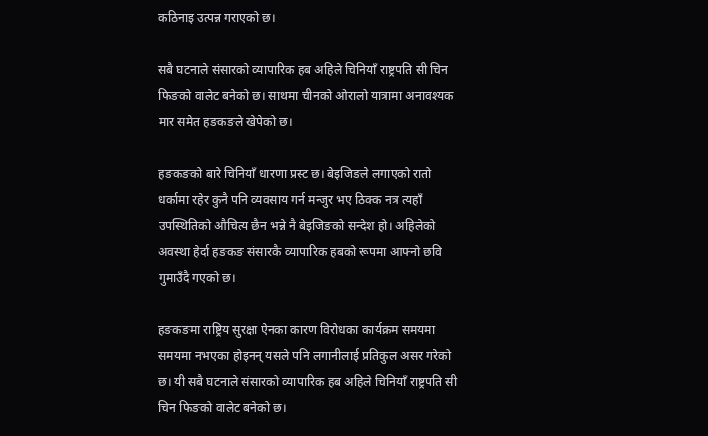कठिनाइ उत्पन्न गराएको छ।

सबै घटनाले संसारको व्यापारिक हब अहिले चिनियाँ राष्ट्रपति सी चिन फिङको वालेट बनेको छ। साथमा चीनको ओरालो यात्रामा अनावश्यक मार समेत हङकङले खेपेको छ।

हङकङको बारे चिनियाँ धारणा प्रस्ट छ। बेइजिङले लगाएको रातो धर्कामा रहेर कुनै पनि व्यवसाय गर्न मन्जुर भए ठिक्क नत्र त्यहाँ उपस्थितिको औचित्य छैन भन्ने नै बेइजिङको सन्देश हो। अहिलेको अवस्था हेर्दा हङकङ संसारकै व्यापारिक हबको रूपमा आफ्नो छवि गुमाउँदै गएको छ।

हङकङमा राष्ट्रिय सुरक्षा ऐनका कारण विरोधका कार्यक्रम समयमा समयमा नभएका होइनन् यसले पनि लगानीलाई प्रतिकुल असर गरेको छ। यी सबै घटनाले संसारको व्यापारिक हब अहिले चिनियाँ राष्ट्रपति सी चिन फिङको वालेट बनेको छ।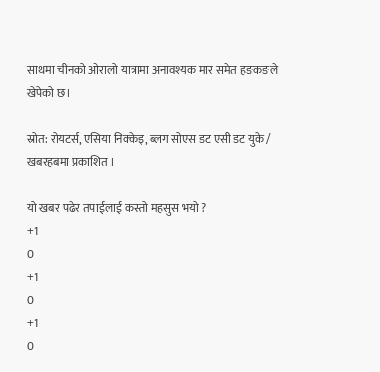साथमा चीनको ओरालो यात्रामा अनावश्यक मार समेत हङकङले खेपेको छ।

स्रोत: रोयटर्स, एसिया निक्केइ, ब्लग सोएस डट एसी डट युके / खबरहबमा प्रकाशित ।

यो खबर पढेर तपाईलाई कस्तो महसुस भयो ?
+1
0
+1
0
+1
0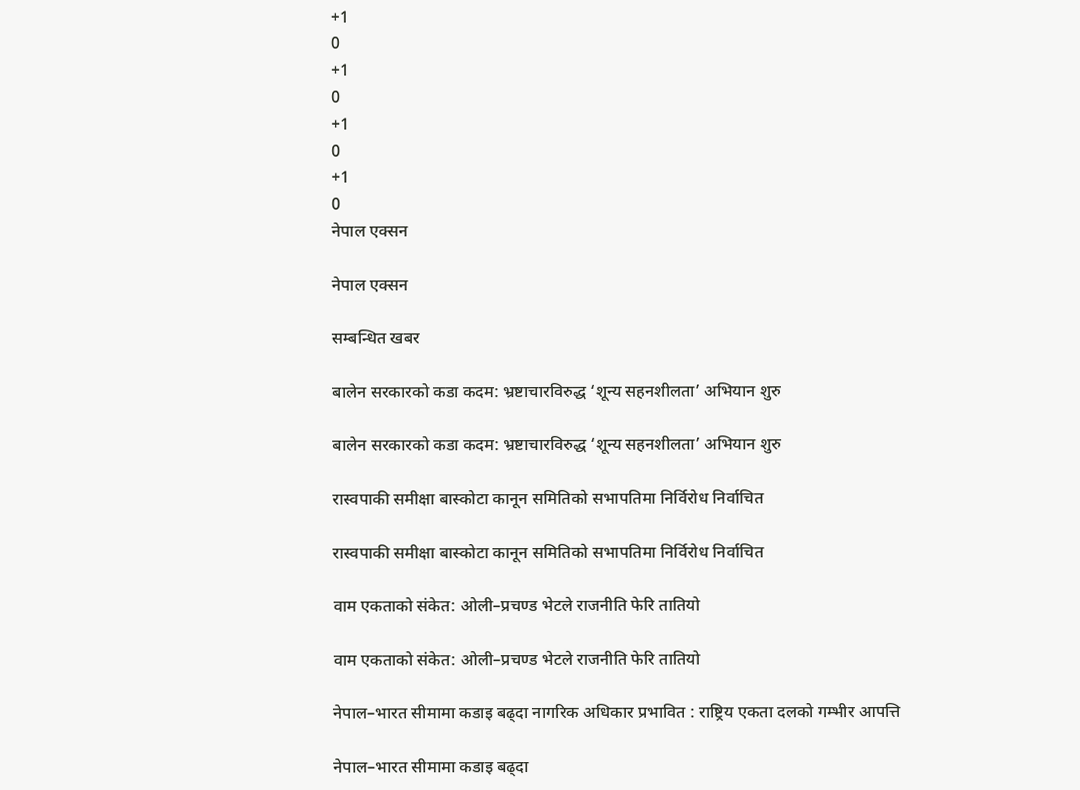+1
0
+1
0
+1
0
+1
0
नेपाल एक्सन

नेपाल एक्सन

सम्बन्धित खबर

बालेन सरकारको कडा कदम: भ्रष्टाचारविरुद्ध ‘शून्य सहनशीलता’ अभियान शुरु

बालेन सरकारको कडा कदम: भ्रष्टाचारविरुद्ध ‘शून्य सहनशीलता’ अभियान शुरु

रास्वपाकी समीक्षा बास्कोटा कानून समितिको सभापतिमा निर्विरोध निर्वाचित

रास्वपाकी समीक्षा बास्कोटा कानून समितिको सभापतिमा निर्विरोध निर्वाचित

वाम एकताको संकेत: ओली–प्रचण्ड भेटले राजनीति फेरि तातियो

वाम एकताको संकेत: ओली–प्रचण्ड भेटले राजनीति फेरि तातियो

नेपाल–भारत सीमामा कडाइ बढ्दा नागरिक अधिकार प्रभावित : राष्ट्रिय एकता दलको गम्भीर आपत्ति

नेपाल–भारत सीमामा कडाइ बढ्दा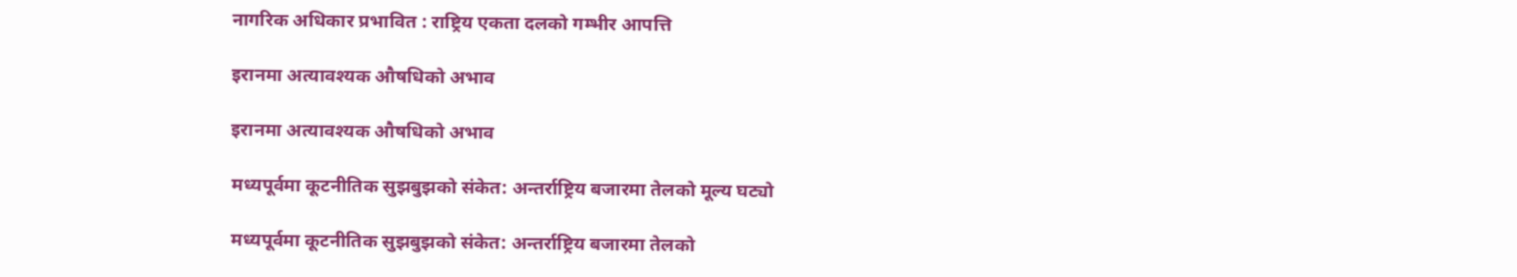नागरिक अधिकार प्रभावित : राष्ट्रिय एकता दलको गम्भीर आपत्ति

इरानमा अत्यावश्यक औषधिको अभाव

इरानमा अत्यावश्यक औषधिको अभाव

मध्यपूर्वमा कूटनीतिक सुझबुझको संकेत: अन्तर्राष्ट्रिय बजारमा तेलको मूल्य घट्यो

मध्यपूर्वमा कूटनीतिक सुझबुझको संकेत: अन्तर्राष्ट्रिय बजारमा तेलको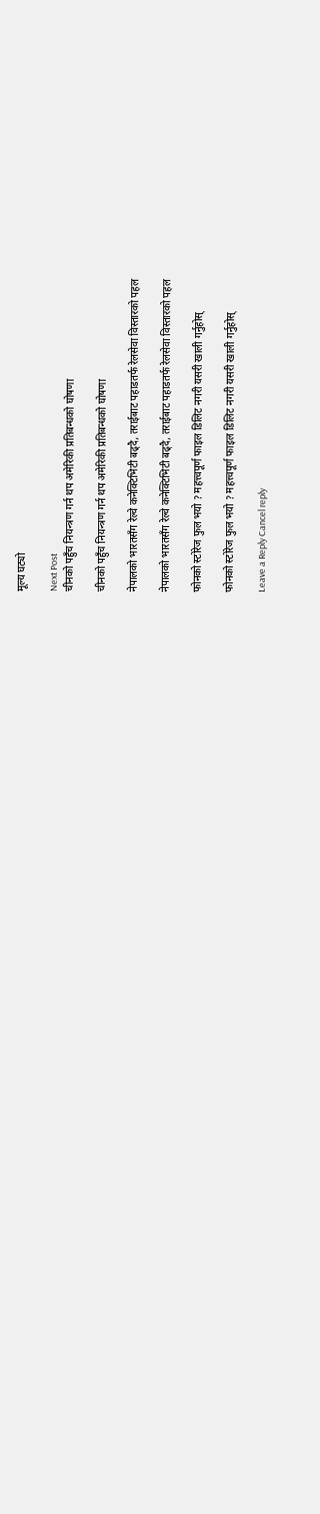मूल्य घट्यो

Next Post
चीनको पहुँच नियन्त्रण गर्न थप अमेरिकी प्रतिबन्धको घोषणा

चीनको पहुँच नियन्त्रण गर्न थप अमेरिकी प्रतिबन्धको घोषणा

नेपालको भारतसँग रेल्वे कनेक्टिभिटी बढ्दै, तराईबाट पहाडतर्फ रेलसेवा विस्तारको पहल

नेपालको भारतसँग रेल्वे कनेक्टिभिटी बढ्दै, तराईबाट पहाडतर्फ रेलसेवा विस्तारको पहल

फोनको स्टोरेज फुल भयो ? महत्त्वपूर्ण फाइल डिलिट नगरी यसरी खाली गर्नुहोस्

फोनको स्टोरेज फुल भयो ? महत्त्वपूर्ण फाइल डिलिट नगरी यसरी खाली गर्नुहोस्

Leave a Reply Cancel reply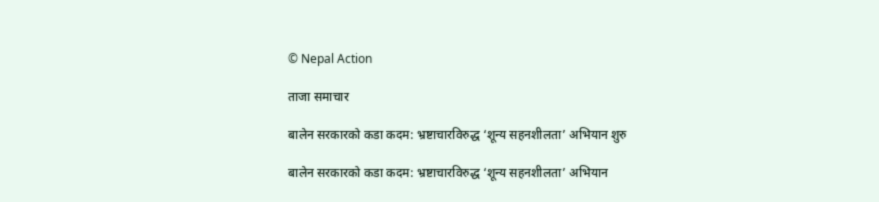© Nepal Action

ताजा समाचार

बालेन सरकारको कडा कदम: भ्रष्टाचारविरुद्ध ‘शून्य सहनशीलता’ अभियान शुरु

बालेन सरकारको कडा कदम: भ्रष्टाचारविरुद्ध ‘शून्य सहनशीलता’ अभियान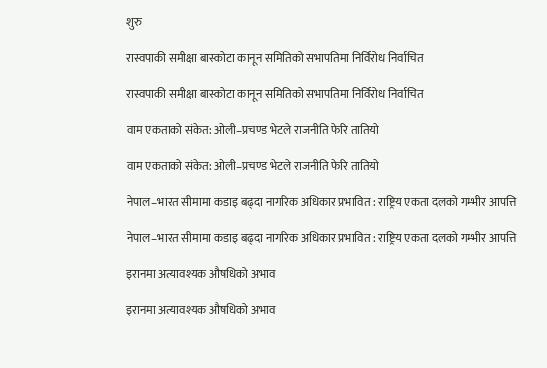शुरु

रास्वपाकी समीक्षा बास्कोटा कानून समितिको सभापतिमा निर्विरोध निर्वाचित

रास्वपाकी समीक्षा बास्कोटा कानून समितिको सभापतिमा निर्विरोध निर्वाचित

वाम एकताको संकेत: ओली–प्रचण्ड भेटले राजनीति फेरि तातियो

वाम एकताको संकेत: ओली–प्रचण्ड भेटले राजनीति फेरि तातियो

नेपाल–भारत सीमामा कडाइ बढ्दा नागरिक अधिकार प्रभावित : राष्ट्रिय एकता दलको गम्भीर आपत्ति

नेपाल–भारत सीमामा कडाइ बढ्दा नागरिक अधिकार प्रभावित : राष्ट्रिय एकता दलको गम्भीर आपत्ति

इरानमा अत्यावश्यक औषधिको अभाव

इरानमा अत्यावश्यक औषधिको अभाव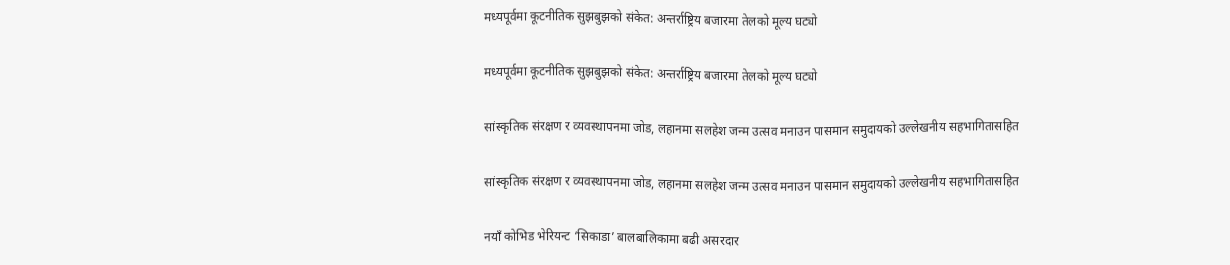मध्यपूर्वमा कूटनीतिक सुझबुझको संकेत: अन्तर्राष्ट्रिय बजारमा तेलको मूल्य घट्यो

मध्यपूर्वमा कूटनीतिक सुझबुझको संकेत: अन्तर्राष्ट्रिय बजारमा तेलको मूल्य घट्यो

सांस्कृतिक संरक्षण र व्यवस्थापनमा जोड, लहानमा सलहेश जन्म उत्सव मनाउन पासमान समुदायको उल्लेखनीय सहभागितासहित

सांस्कृतिक संरक्षण र व्यवस्थापनमा जोड, लहानमा सलहेश जन्म उत्सव मनाउन पासमान समुदायको उल्लेखनीय सहभागितासहित

नयाँ कोभिड भेरियन्ट ‘सिकाडा’ बालबालिकामा बढी असरदार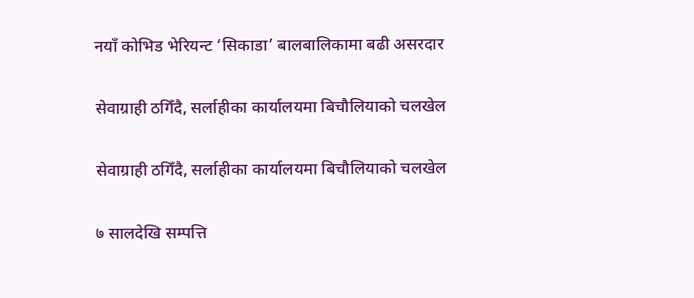नयाँ कोभिड भेरियन्ट ‘सिकाडा’ बालबालिकामा बढी असरदार

सेवाग्राही ठगिँदै, सर्लाहीका कार्यालयमा बिचौलियाको चलखेल

सेवाग्राही ठगिँदै, सर्लाहीका कार्यालयमा बिचौलियाको चलखेल

७ सालदेखि सम्पत्ति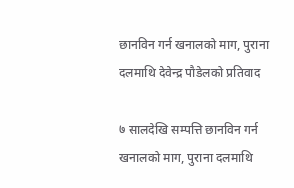छानविन गर्न खनालको माग, पुराना दलमाथि देवेन्द्र पौडेलको प्रतिवाद

७ सालदेखि सम्पत्ति छानविन गर्न खनालको माग, पुराना दलमाथि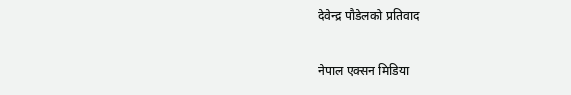देवेन्द्र पौडेलको प्रतिवाद

नेपाल एक्सन मिडिया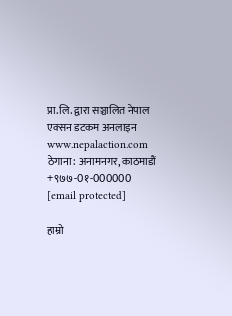प्रा.लि. द्वारा सञ्चालित नेपाल एक्सन डटकम अनलाइन
www.nepalaction.com
ठेगाना: अनामनगर, काठमाडौं
+९७७-0१-000000
[email protected]

हाम्रो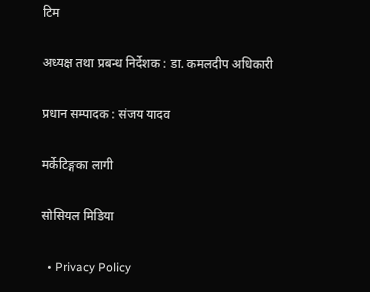टिम

अध्यक्ष तथा प्रबन्ध निर्देशक : डा. कमलदीप अधिकारी

प्रधान सम्पादक : संजय यादव

मर्केटिङ्गका लागी

सोसियल मिडिया

  • Privacy Policy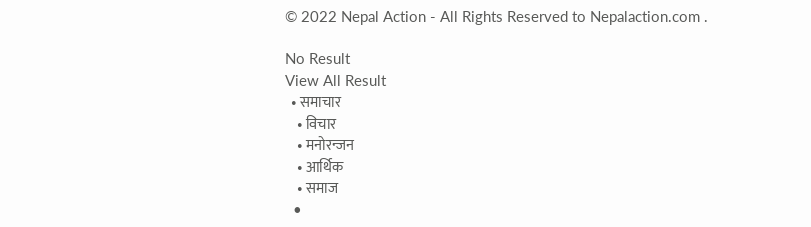© 2022 Nepal Action - All Rights Reserved to Nepalaction.com .

No Result
View All Result
  • समाचार
    • विचार
    • मनोरन्जन
    • आर्थिक
    • समाज
  •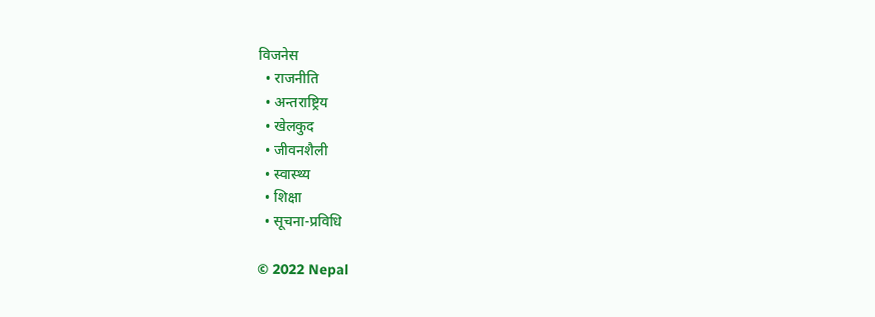विजनेस
  • राजनीति
  • अन्तराष्ट्रिय
  • खेलकुद
  • जीवनशैली
  • स्वास्थ्य
  • शिक्षा
  • सूचना-प्रविधि

© 2022 Nepal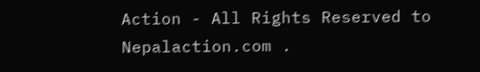Action - All Rights Reserved to Nepalaction.com .